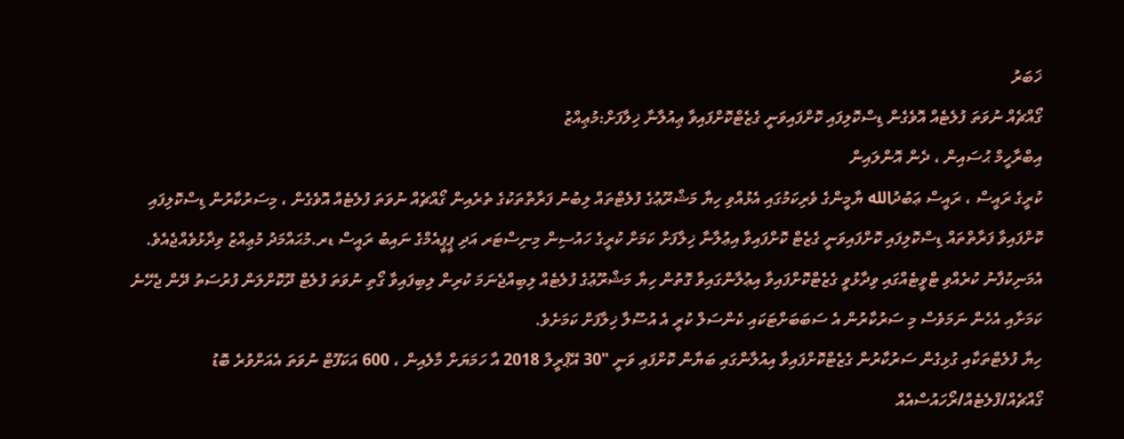ޚަބަރު
ގޯއްޗެއް ނުވަތަ ފުލެޓެއް އޮވެގެން ޑިސްކޮލިފައި ކޮށްފައިވަނީ ގެޒެޓްކޮށްފައިވާ ޢިއުލާނާ ޚިލާފަށް:މުޢިއްޒު
އިބްރާހީމް ޙުސައިން ، ދެން އޮންލައިން
ކުރީގެ ރައީސް ، ރައީސް ޢަބުދުالله ޔާމީންގެ ވެރިކަމުގައި އެޅުއްވި ހިޔާ މަޝްރޫޢުގެ ފުލެޓްތައް ލިބުނު ފަރާތްތަކުގެ ތެރެއިން ގޯއްޗެއް ނުވަތަ ފުލެޓެއް އޮވެގެން ، މިސަރުކާރުން ޑިސްކޮލިފައި ކޮށްފައިވާ ފަރާތްތައް ޑިސްކޮލިފައި ކޮށްފައިވަނީ ގެޒެޓް ކޮށްފައިވާ އިޢުލާނާ ޚިލާފަށް ކަމަށް ކުރީގެ ހައުސިން މިނިސްޓަރ އަދި ޕީޕީއެމްގެ ނައިބު ރައީސް ޑރ.މުޙައްމަދު މުޢިއްޒު ވިދާޅުވެއްޖެއެވެ.
އެމަނިކުފާނު ކުރެއްވި ޓްވީޓެއްގައި ވިދާޅުވީ ގެޒެޓްކޮށްފައިވާ އިޢުލާންގައިވާ ގޮތުން ހިޔާ މަޝްރޫޢުގެ ފުލެޓެއް ލިބިއްޖެނަމަ ކުރިން ލިބިފައިވާ ގޯތި ނުވަތަ ފުލެޓް ދޫކޮށްލަން ފުރުސަތު ދޭން ޖެހޭނެ ކަމަށާއި އެހެން ނަމަވެސް މި ސަރުކާރުން އެ ސަބަބަށްޓަކައި ކެންސަލް ކުރީ އެ އުސޫލާ ޚިލާފަށް ކަމަށެވެ.
ހިޔާ ފުލެޓްތަކާއި ގުޅިގެން ސަރުކާރުން ގެޒެޓްކޮށްފައިވާ އިއުލާންގައި ބަޔާން ކޮށްފައި ވަނީ "30 އޭޕްރީލް 2018 އާ ހަމަޔަށް މާލެއިން ، 600 އަކަފޫޓް ނުވަތަ އެއަށްވުރެ ބޮޑު ގޯއްޗެއް/ފްލެޓެއް/ރޯހައުސްއެއް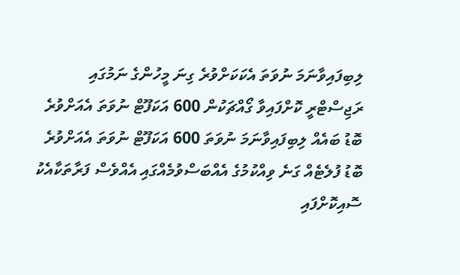ލިބިފައިވާނަމަ ނުވަތަ އެކަކަށްވުރެ ގިނަ މީހުންގެ ނަމުގައި ރަޖިސްޓްރީ ކޮށްފައިވާ ގޯއްޗަކުން 600 އަކަފޫޓް ނުވަތަ އެއަށްވުރެ ބޮޑު ބައެއް ލިބިފައިވާނަމަ ނުވަތަ 600 އަކަފޫޓް ނުވަތަ އެއަށްވުރެ ބޮޑު ފުލެޓެއް ގަނެ ވިއްކުމުގެ އެއްބަސްވުމެއްގައި އެއްވެސް ފަރާތަކާއެކު ސޮއިކޮށްފައި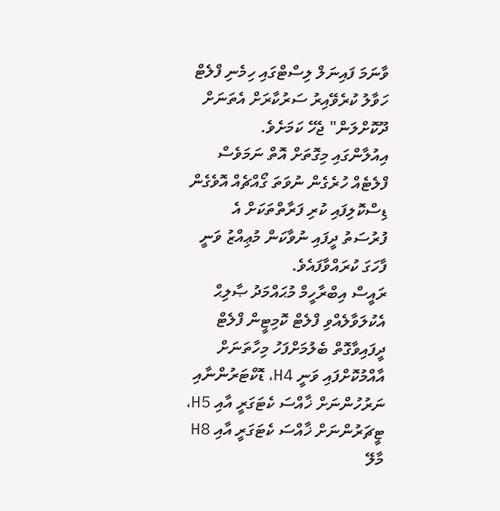ވާނަމަ ފައިނަލް ލިސްޓްގައި ހިމެނި ފްލެޓް ހަވާލު ކުރެވޭއިރު ސަރުކާރަށް އެތަނަށް ދޫކޮށްލަން" ޖެހޭ ކަމަށެވެ.
އިއުލާންގައި މިގޮތަށް އޮތް ނަމަވެސް ފްލެޓެއް ހުރެގެން ނުވަތަ ގޯއްޗެއް އޮވެގެން ޑިސްކޮލިފައި ކުރި ފަރާތްތަކަށް އެ ފުރުސަތު ދީފައި ނުވާކަން މުޢިއްޒު ވަނީ ފާހަގަ ކުރައްވާފައެވެ.
ރައީސް އިބްރާހީމް މުޙައްމަދު ޞާލިޙް އެކުލަވާލެއްވި ފްލެޓް ކޮމިޓީން ފްލެޓް ދީފައިވާގޮތް ބެލުމަށްފަހު މިހާތަނަށް އާއްމުކޮށްފައި ވަނީ H4، ޑޮކްޓަރުންނާއި ނަރުހުންނަށް ޚާއްސަ ކެޓަގަރީ އާއި H5، ޓީޗަރުންނަށް ޚާއްސަ ކެޓަގަރީ އާއި H8 މާލޭ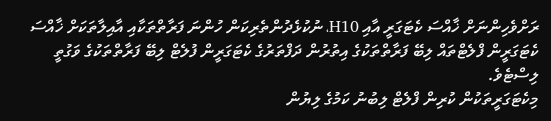ރަށްވެހިންނަށް ޚާއްސަ ކެޓަގަރީ އާއި H10، ނުކުޅެދުންތެރިކަން ހުންނަ ފަރާތްތަކާއި އާއިލާތަކަށް ޚާއްސަ ކެޓަގަރީން ފްލެޓްތައް ލިބޭ ފަރާތްތަކުގެ އިތުރުން ދަފްތަރުގެ ކެޓަގަރީން ފުލެޓް ލިބޭ ފަރާތްތަކުގެ ވަގުތީ ލިސްޓެވެ.
މިކެޓަގަރީތަކުން ކުރިން ފްލެޓް ލިބުނު ކަމުގެ ލިޔުން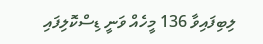ލިބިފައިވާ 136 މީހެއް ވަނީ ޑިސްކޮލިފައި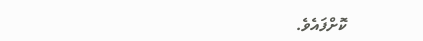ކޮށްފައެވެ.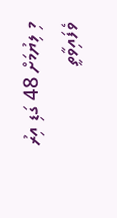މި ލިޔުމަށް 48 ގަޑި އިރު ވެފައިވާތީ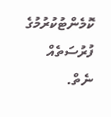ކޮމެންޓުކުރުމުގެ ފުރުސަތެއް ނެތް.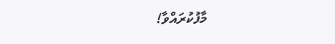މާފުކުރައްވާ!